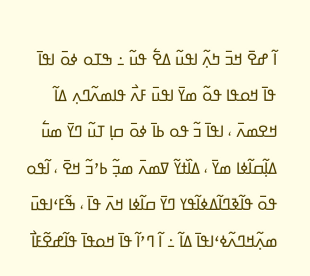ߊ߬ ߝߐ߫ ߞߏ߫ ߤߍ߲߬ ߊߟߎ߬ ߡߐ߱ ߟߎ߬ ߸ ߒߠߋ ߦߋ߫ ߊߟߊ߫ ߟߊ߫ ߞߋߟߊ ߟߋ߬ ߘߌ߫ ߊߟߎ߫ ߓߍ߯ ߟߊߘߍ߬ߣߍ߲ ߡߊ߬ ߞߐߘߍ߫ ، ߊߟߊ߫ ߏ߬ ߟߋ ߕߊ߫ ߦߋ߫ ߛߊ߲ ߠߎ߬ ߣߌ߫ ߘߎ߱ ߡߊ߲߬ߛߊ߬ߦߊ ߘߌ߫ ، ߡߊ߰ߙߌ߬ ߜߘߍ߫ ߘߏ߲߬ ߕߴߏ߬ ߞߐ߫ ، ߊ߬ߟߋ ߟߋ߫ ߟߊ߬ߢߣߊ߬ߡߦߊ߬ߟߌ ߣߌ߫ ߛߊ߬ߦߊ ߞߍ߫ ߟߊ߫ ، ߒ߬ߓߵߊߟߎ߫ ߘߍ߲߬ߞߣߍ߬ߦߵߊߟߊ߫ ߡߊ߬ ߸ ߊ߬ ߣߴߊ߬ ߟߊ߫ ߞߋߟߊ߫ ߟߊ߬ߝߐ߬ߓߊ߯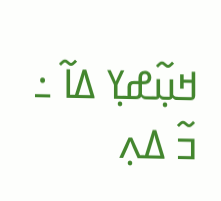ߞߎ߲߬ߝߌ߲ ߡߊ߬ ߸ ߏ߬ ߡߍ߲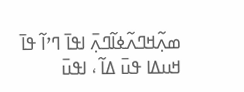ߘߍ߲߬ߞߣߍ߬ߦߊ߬ߣߍ߲߫ ߊߟߊ߫ ߣߴߊ߬ ߟߊ߫ ߞߎߡߊ ߟߎ߫ ߡߊ߬ ، ߊߟߎ߫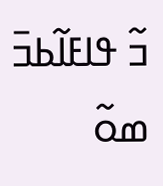ߏ߬ ߟߊߓߊ߬ߕߏ߫ ߘߋ߬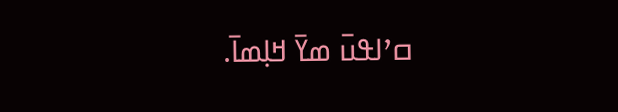ߛߴߊߟߎ߫ ߘߌ߫ ߞߊ߲ߘߊ߫.